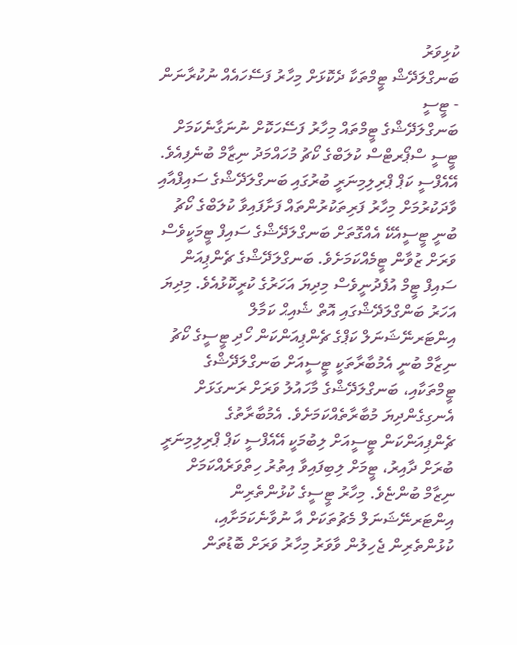ކުޅިވަރު
ބަނގްލަދޭޝް ޓީމްތަކާ ދެކޮޅަށް މިހާރު ފަސޭހައެއް ނުކުރާނަން - ޓީސީ
ބަނގްލަދޭޝްގެ ޓީމްތައް މިހާރު ފަސޭހަކޮށް ނުނަގާނެކަމަށް ޓީސީ ސްޕޯރޓްސް ކުލަބްގެ ކޯޗު މުހައްމަދު ނިޒާމް ބުނެފިއެވެ.
އޭއެފްސީ ކަޕް ޕްރިލިމިނަރީ ބުރުގައި ބަނގްލަދޭޝްގެ ސައިފްއާއި ވާދަކުރުމަށް މިހާރު ފަރިތަކުރުންތައް ފަށާފައިވާ ކުލަބްގެ ކޯޗު ބުނީ ޓީސީއެކޭ އެއްގޮތަށް ބަނގްލަދޭޝްގެ ސައިފް ޓީމަކީވެސް ވަރަށް ޒުވާން ޓީމެއްކަމަށެވެ. ބަނގްލަދޭޝްގެ ޗެންޕިއަން ސައިފް ޓީމް އުފެދުނީވެސް މިދިޔަ އަހަރުގެ ކުރީކޮޅުއެވެ. މިދިޔަ އަހަރު ބަންގްލަދޭޝްގައި އޮތް ޝެއިޙް ކަމާލް އިންޓަރނޭޝަނަލް ކަޕްގެ ޗެންޕިއަންކަން ހޯދި ޓީސީގެ ކޯޗު ނިޒާމް ބުނީ އެމުބާރާތަކީ ޓީސީއަށް ބަނގްލަދޭޝްގެ ޓީމްތަކާއި، ބަނގްލަދޭޝްގެ މާހައުލު ވަރަށް ރަނގަޅަށް އެނގިގެންދިޔަ މުބާރާތެއްކަމަށެވެ. އެމުބާރާތުގެ ޗެންޕިއަންކަން ޓީސީއަށް ލިބުމަކީ އޭއެފްސީ ކަޕް ޕްރިލިމިނަރީ ބުރަށް ދާއިރު، ޓީމަށް ލިބިފައިވާ އިތުރު ހިތްވަރެއްކަމަށް ނިޒާމް ބުންޏެވެ. މިހާރު ޓީސީގެ ކުޅުންތެރިން އިންޓަރނޭޝަނަލް މެޗުތަކަށް އާ ނުވާނެކަމަށާއި، ކުޅުންތެރިން ޖެހިލުން ވާވަރު މިހާރު ވަރަށް ބޮޑުތަން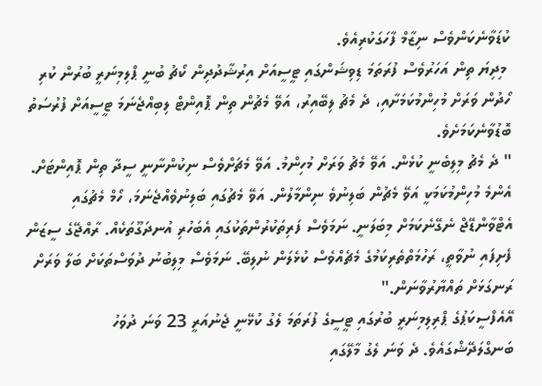ކުޑަވާނެކަންވެސް ނިޒާމް ފާހަގަކުރިއެވެ.
 މިދިޔަ ތިން އަހަރުވެސް ފުރަތަމަ ޑިވިޝަންގައި ޓީސީއަށް އިރުޝާދުދިން ކޯޗު ބުނީ ޕްލިމިނަރީ ބުރުން ކުރި ހޯދުން ވަރަށް މުހިންމުކަމަށާއި، ދެ މެޗު ލިބޭއިރު، އަވޭ މެޗުން ތިން ޕޮއިންޓް ލިބިއްޖެނަމަ ޓީސީއަށް ފުރުސަތު ބޮޑުވާނެކަމަށެވެ.
" ދެ މެޗު މިލިބެނީ ކުޅެން. އަވޭ މެޗު ވަރަށް މުހިންމު. އަވޭ މެޗަށްވެސް ނިކުންނާނީ ސީދާ ތިން ޕޮއިންޓަށް. އެންމެ މުހިންމުކަމަކީ އަވޭ މެޗުން ބަލިނުވެ ނިންމާލުން. އަވޭ މެޗުގައި ބަލިނުވެއްޖެނަމަ، ހޯމް މެޗުގައި އެޓްވާންޑޭޖް ނެގޭނެކަމަށް މިބަލަނީ. ނަމަވެސް ފަރިތަކުރުންތަކުގައި އެބަހުރި އުނދަގޫތަކެއް. ރާއްޖޭގެ ސީޒަން ފެށިފައި ނުވާތީ، ރަހުމަތްތެރިކަމުގެ މެޗެއްވެސް ކުޅެލަން ނުލިބޭ. ނަމަވެސް މިލިބުނު ދުވަސްތަކަށް ބަލާ ވަރަށް ރަނގަޅަށް ތައްޔާރުވާނަން."
އޭއެފްސީކަޕުގެ ޕްރިލިމިނަރީ ބުރުގައި ޓީސީގެ ފުރަތަމަ ލެގު ކުޅޭނީ ޖެނުއަރީ 23 ވަނަ ދުވަހު ބަނގްލަދޭޝްގައެވެ. ދެ ވަނަ ލެގު މާލޭގައި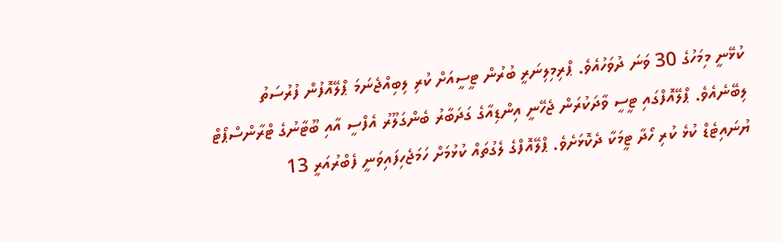ކުޅޭނީ މިމަހުގެ 30 ވަނަ ދުވަހުއެވެ. ޕްރިމިލިނަރީ ބުރުން ޓީސީއަށް ކުރި ލިބިއްޖެނަމަ ޕްލޭއޮފުން ފުރުސަތު ލިބޭނެއެވެ. ޕްލޭއޮފްގައި ޓީސީ ވާދަކުރަން ޖެހޭނީ އިންޑިއާގެ ގަދަބާރު ބެންގަލޫރު އެފްސީ އާއި ބޫޓާނުގެ ޓްރާންސްޕޯޓް ޔުނައިޓެޑް ކުޅެ ކުރި ހޯދާ ޓީމަކާ ދެކޮޅަށެވެ. ޕްލޭއޮފްގެ ލެގުތައް ކުޅުމަށް ހަމަޖެހިފައިވަނީ ފެބްރުއަރީ 13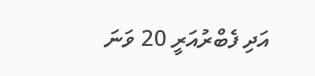އަދި ފެބްރުއަރީ 20 ވަނަ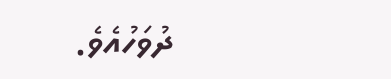ދުވަހުއެވެ.